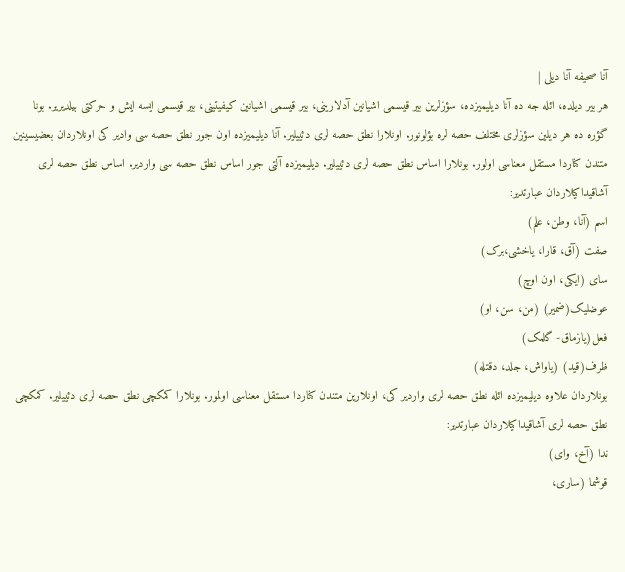آنا صحیفه آنا دیلی |
هر بیر دیلده، ائله جه ده آنا دیلیمیزده، سؤزلرین بیر قیسمی اشیانین آدلارینی، بیر قیسمی اشیانین کیفیتینی، بیر قیسمی ایسه ایش و حرکتی بیلدیریر. بونا گؤره ده هر دیلین سؤزلری مختلف حصه لره بؤلونور. اونلارا نطق حصه لری دئییلیر. آنا دیلیمیزده اون جور نطق حصه سی وادیر کی اونلاردان بعضیسینین متندن کناردا مستقل معناسی اولور. بونلارا اساس نطق حصه لری دئییلیر. دیلیمیزده آلتی جور اساس نطق حصه سی واردیر. اساس نطق حصه لری آشاقیداکیلاردان عبارتدیر:
اسم (آنا، وطن، علم)
صفت (آق، قارا، یاخشی،برک)
سای (ایکی، اون اوچ)
عوضلیک(ضمیر) (من، سن، او)
فعل(یازماق- گلمک)
ظرف(قید) (یاواش، جلد، دقتله)
بونلاردان علاوه دیلیمیزده ائله نطق حصه لری واردیر کی، اونلارین متندن کناردا مستقل معناسی اولمور. بونلارا کمکچی نطق حصه لری دئییلیر. کمکچی نطق حصه لری آشاقیداکیلاردان عبارتدیر:
ندا (آخ، وای)
قوشما (ساری،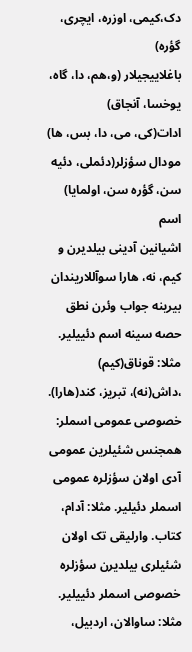دک،کیمی، اوزره، ایچری، گؤره)
باغلاییجیلار (و،هم، دا، گاه، یوخسا، آنجاق)
ادات(کی، می، دا، بس، ها)
مودال سؤزلر(دئملی، دئیه سن، گؤره سن، اولمایا)
اسم
اشیانین آدینی بیلدیرن و کیم، نه، هارا سوآللاریندان بیرینه جواب وئرن نطق حصه سینه اسم دئییلیر. مثلا: قوناق(کیم) ،داش(نه)، تبریز، کند(هارا).
خصوصی عمومی اسملر: همجنس شئیلرین عمومی آدی اولان سؤزلره عمومی اسملر دئیلیر. مثلا: آدام، کتاب. وارلیقی تک اولان شئیلری بیلدیرن سؤزلره خصوصی اسملر دئییلیر. مثلا: ساوالان، اردبیل،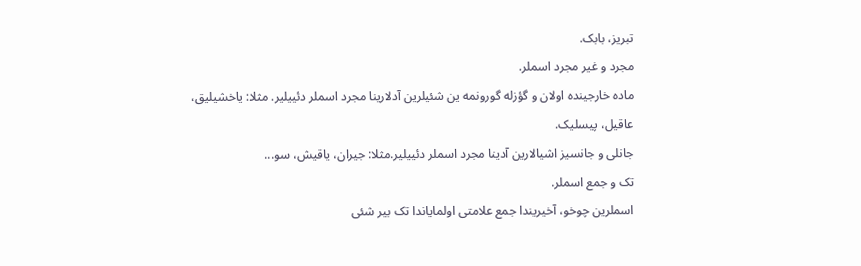تبریز، بابک.
مجرد و غیر مجرد اسملر.
ماده خارجینده اولان و گؤزله گورونمه ین شئیلرین آدلارینا مجرد اسملر دئییلیر. مثلا: یاخشیلیق، عاقیل، پیسلیک.
جانلی و جانسیز اشیالارین آدینا مجرد اسملر دئییلیر.مثلا: جیران، یاقیش، سو...
تک و جمع اسملر.
اسملرین چوخو، آخیریندا جمع علامتی اولمایاندا تک بیر شئی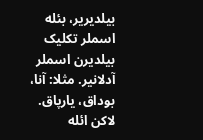بیلدیریر، بئله اسملر تکلیک بیلدیرن اسملر آدلانیر. مثلا: آنا، بوداق، یارپاق.
لاکن ائله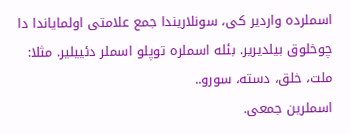اسملرده واردیر کی، سونلاریندا جمع علامتی اولمایاندا دا چوخلوق بیلدیریر. بئله اسملره توپلو اسملر دئییلیر. مثلا: ملت، خلق، دسته، سورو..
اسملرین جمعی.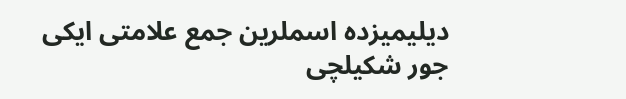دیلیمیزده اسملرین جمع علامتی ایکی جور شکیلچی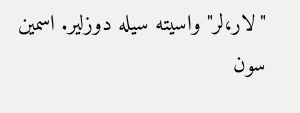"لار،لر" واسیته سیله دوزلیر. اسمین سون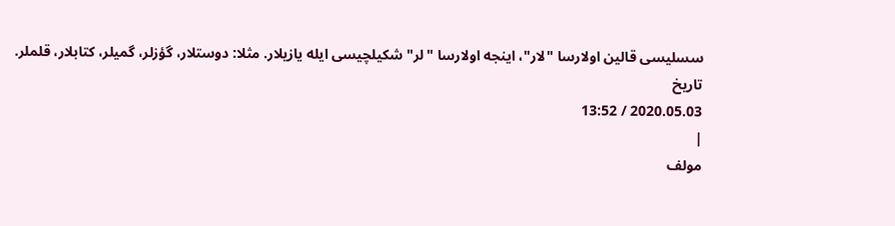سسلیسی قالین اولارسا "لار"، اینجه اولارسا "لر" شکیلچیسی ایله یازیلار. مثلا: دوستلار، گؤزلر، گمیلر، کتابلار، قلملر.
تاریخ
2020.05.03 / 13:52
|
مولف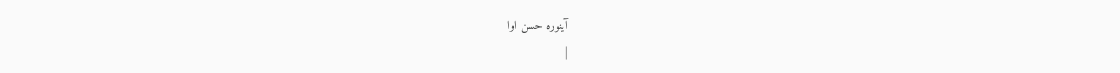آینوره حسن اوا
|